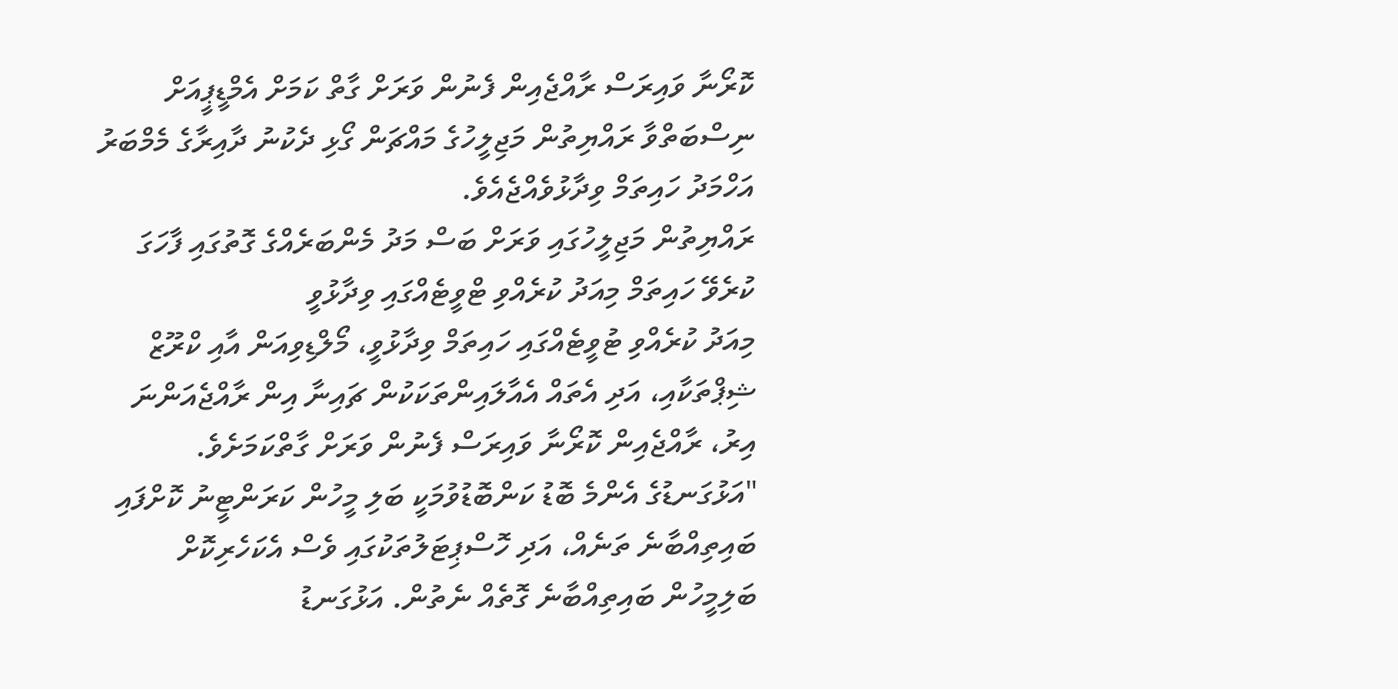ކޮރޯނާ ވައިރަސް ރާއްޖެއިން ފެނުން ވަރަށް ގާތް ކަމަށް އެމްޑީޕީއަށް ނިސްބަތްވާ ރައްޔިތުން މަޖިލީހުގެ މައްޗަން ގޯޅި ދެކުނު ދާއިރާގެ މެމްބަރު އަހްމަދު ހައިތަމް ވިދާޅުވެއްޖެއެވެ.
ރައްޔިތުން މަޖިލީހުގައި ވަރަށް ބަސް މަދު މެންބަރެއްގެ ގޮތުގައި ފާހަގަ ކުރެވޭ ހައިތަމް މިއަދު ކުރެއްވި ޓްވީޓެއްގައި ވިދާޅުވީ
މިއަދު ކުރެއްވި ޓުވީޓެއްގައި ހައިތަމް ވިދާޅުވީ، މޯލްޑިވިއަން އާއި ކްރޫޒް ޝިޕްތަކާއި، އަދި އެތައް އެއާލައިންތަކަކުން ޗައިނާ އިން ރާއްޖެއަންނަ އިރު، ރާއްޖެއިން ކޮރޯނާ ވައިރަސް ފެނުން ވަރަށް ގާތްކަމަށެވެ. "އަޅުގަނޑުގެ އެންމެ ބޮޑު ކަންބޮޑުވުމަކީ ބަލި މީހުން ކަރަންޓީނު ކޮށްފައި ބައިތިއްބާނެ ތަނެއް، އަދި ހޮސްޕިޓަލުތަކުގައި ވެސް އެކަހެރިކޮށް ބަލިމީހުން ބައިތިއްބާނެ ގޮތެއް ނެތުން. އަޅުގަނޑު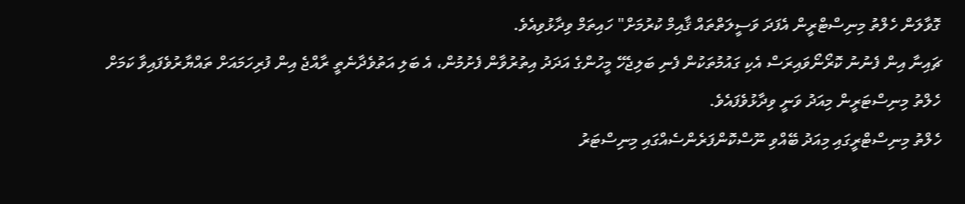ގޮވާލަން ހެލްތު މިނިސްޓްރީން އެފަދަ ވަސީލަތްތައް ޤާއިމް ކުރުމަށް" ހައިތަމް ވިދާޅުވިއެވެ.
ޗައިނާ އިން ފެނުނު ކޮރޯނޯވައިރަސް އެކި ގައުމުތަކުން ފެނި ބަލިޖެހޭ މީހުންގެ އަދަދު އިތުރުވާން ފެށުމުން، އެ ބަލި އަތުވެދާނެތީ ރާއްޖެ އިން ފުރިހަމައަށް ތައްޔާރުވެފައިވާ ކަމަށް ހެލްތު މިނިސްޓަރީން މިއަދު ވަނީ ވިދާޅުވެފައެވެ.
ހެލްތު މިނިސްޓްރީގައި މިއަދު ބޭއްވި ނޫސްކޮންފަރެންސެއްގައި މިނިސްޓަރު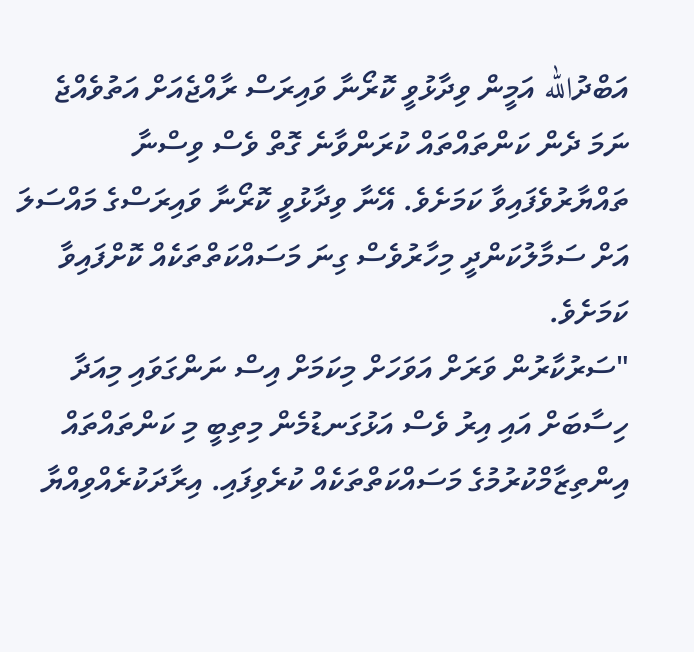އަބްދުالله އަމީން ވިދާޅުވީ ކޮރޯނާ ވައިރަސް ރާއްޖެއަށް އަތުވެއްޖެ ނަމަ ދެން ކަންތައްތައް ކުރަންވާނެ ގޮތް ވެސް ވިސްނާ ތައްޔާރުވެފައިވާ ކަމަށެވެ. އޭނާ ވިދާޅުވީ ކޮރޯނާ ވައިރަސްގެ މައްސަލަ އަށް ސަމާލުކަންދީ މިހާރުވެސް ގިނަ މަސައްކަތްތަކެއް ކޮށްފައިވާ ކަމަށެވެ.
"ސަރުކާރުން ވަރަށް އަވަހަށް މިކަމަށް އިސް ނަންގަވައި މިއަދާ ހިސާބަށް އައި އިރު ވެސް އަޅުގަނޑުމެން މިތިބީ މި ކަންތައްތައް އިންތިޒާމްކުރުމުގެ މަސައްކަތްތަކެއް ކުރެވިފައި. އިރާދަކުރެއްވިއްޔާ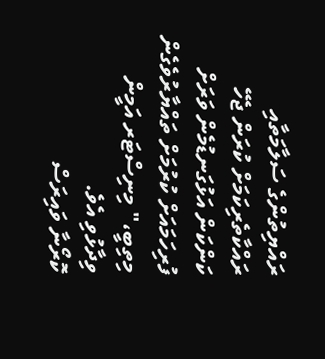ރައްޔިތުންގެ ސަލާމަތާއި ރައްކާތެރިކަމަށް ކުރަން ޖެހޭ ކަންކަން އަޅުގަނޑުމެން ވަރަށް ފުރިހަމައަށް ކުރުމަށް ތައްޔާރުވެގެން މިތިބީ،" މިނިސްޓަރ އަމީން ވިދާޅުވި އެވެ.
ކޮރޯނާ ވައިރަސް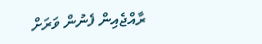ރާއްޖެއިން ފެނުން ވަރަށް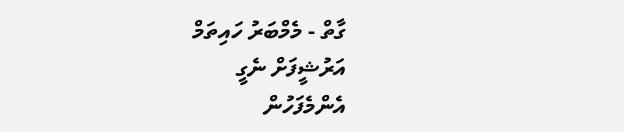ގާތް - މެމްބަރު ހައިތަމް
އަރުޝީފަށް ނެގީ
އެންމެފަހުން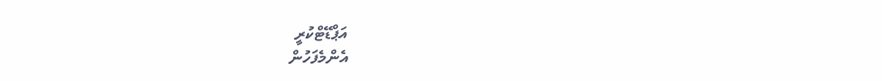އަޕްޑޭޓްކުރީ
އެންމެފަހުން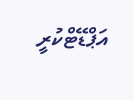އަޕްޑޭޓްކުރީ